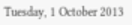Tuesday, 1 October 2013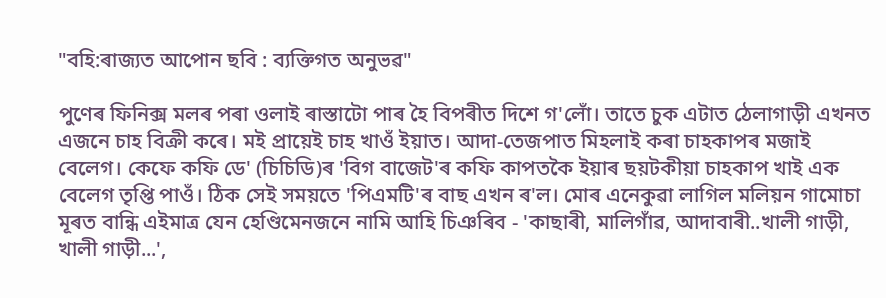"বহি:ৰাজ্যত আপোন ছবি : ব্যক্তিগত অনুভৱ"

পুণেৰ ফিনিক্স মলৰ পৰা ওলাই ৰাস্তাটো পাৰ হৈ বিপৰীত দিশে গ'লোঁ। তাতে চুক এটাত ঠেলাগাড়ী এখনত এজনে চাহ বিক্ৰী কৰে। মই প্ৰায়েই চাহ খাওঁ ইয়াত। আদা-তেজপাত মিহলাই কৰা চাহকাপৰ মজাই বেলেগ। কেফে কফি ডে' (চিচিডি)ৰ 'বিগ বাজেট'ৰ কফি কাপতকৈ ইয়াৰ ছয়টকীয়া চাহকাপ খাই এক বেলেগ তৃপ্তি পাওঁ। ঠিক সেই সময়তে 'পিএমটি'ৰ বাছ এখন ৰ'ল। মোৰ এনেকুৱা লাগিল মলিয়ন গামোচা মূৰত বান্ধি এইমাত্ৰ যেন হেণ্ডিমেনজনে নামি আহি চিঞৰিব - 'কাছাৰী, মালিগাঁৱ, আদাবাৰী..খালী গাড়ী, খালী গাড়ী...',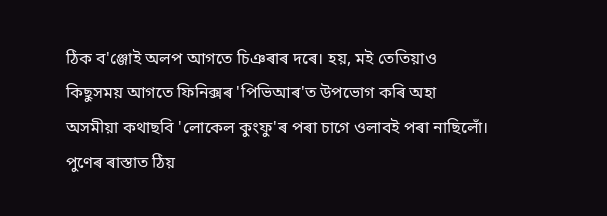ঠিক ব'ঞ্জোই অলপ আগতে চিঞৰাৰ দৰে। হয়, মই তেতিয়াও কিছুসময় আগতে ফিনিক্সৰ 'পিভিআৰ'ত উপভোগ কৰি অহা অসমীয়া কথাছবি 'লোকেল কুংফু'ৰ পৰা চাগে ওলাবই পৰা নাছিলোঁ। পুণেৰ ৰাস্তাত ঠিয়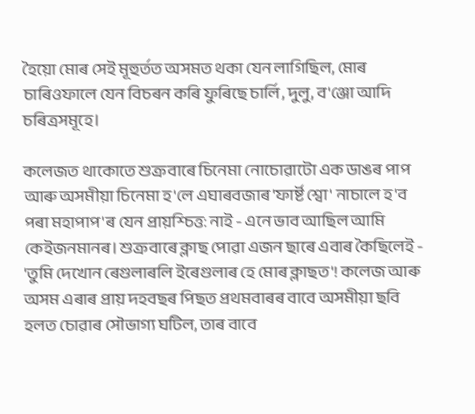হৈয়ো মোৰ সেই মূহুৰ্তত অসমত থকা যেন লাগিছিল, মোৰ চাৰিওফালে যেন বিচৰন কৰি ফুৰিছে চাৰ্লি, দুলু, ব'ঞ্জো আদি চৰিত্ৰসমূহে।

কলেজত থাকোতে শুক্ৰবাৰে চিনেমা নোচোৱাটো এক ডাঙৰ পাপ আৰু অসমীয়া চিনেমা হ'লে এঘাৰবজাৰ 'ফাৰ্ষ্ট শ্বো' নাচালে হ'ব পৰা মহাপাপ'ৰ যেন প্ৰায়শ্চিত্ত: নাই - এনে ভাব আছিল আমি কেইজনমানৰ। শুক্ৰবাৰে ক্লাছ পোৱা এজন ছাৰে এবাৰ কৈছিলেই - 'তুমি দেখোন ৰেগুলাৰলি ইৰেগুলাৰ হে মোৰ ক্লাছত'! কলেজ আৰু অসম এৰাৰ প্ৰায় দহবছৰ পিছত প্ৰথমবাৰৰ বাবে অসমীয়া ছবি হলত চোৱাৰ সৌভাগ্য ঘটিল, তাৰ বাবে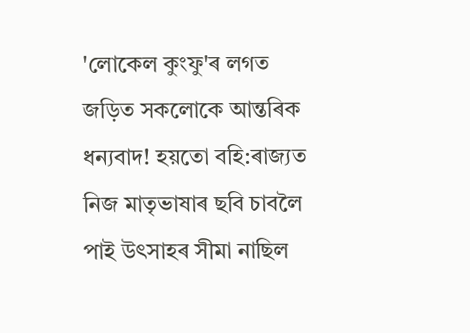'লোকেল কুংফু'ৰ লগত জড়িত সকলোকে আন্তৰিক ধন্যবাদ! হয়তো বহি:ৰাজ্যত নিজ মাতৃভাষাৰ ছবি চাবলৈ পাই উৎসাহৰ সীমা নাছিল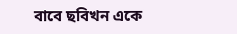বাবে ছবিখন একে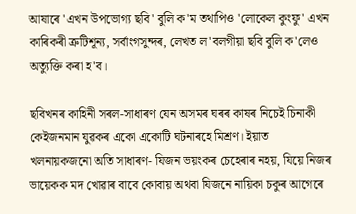আষাৰে 'এখন উপভোগ্য ছবি' বুলি ক'ম তথাপিও 'লোকেল কুংফু' এখন কাৰিকৰী ত্ৰুটিশূন্য, সৰ্বাংগসুন্দৰ, লেখত ল'বলগীয়া ছবি বুলি ক'লেও অত্যুক্তি কৰা হ'ব।

ছবিখনৰ কাহিনী সৰল-সাধাৰণ যেন অসমৰ ঘৰৰ কাষৰ নিচেই চিনাকী কেইজনমান যুৱকৰ একো একোটি ঘটনাৰহে মিশ্ৰণ। ইয়াত খলনায়কজনো অতি সাধাৰণ- যিজন ভয়ংকৰ চেহেৰাৰ নহয়, যিয়ে নিজৰ ভায়েকক মদ খোৱাৰ বাবে কোবায় অথবা যিজনে নায়িকা চকুৰ আগেৰে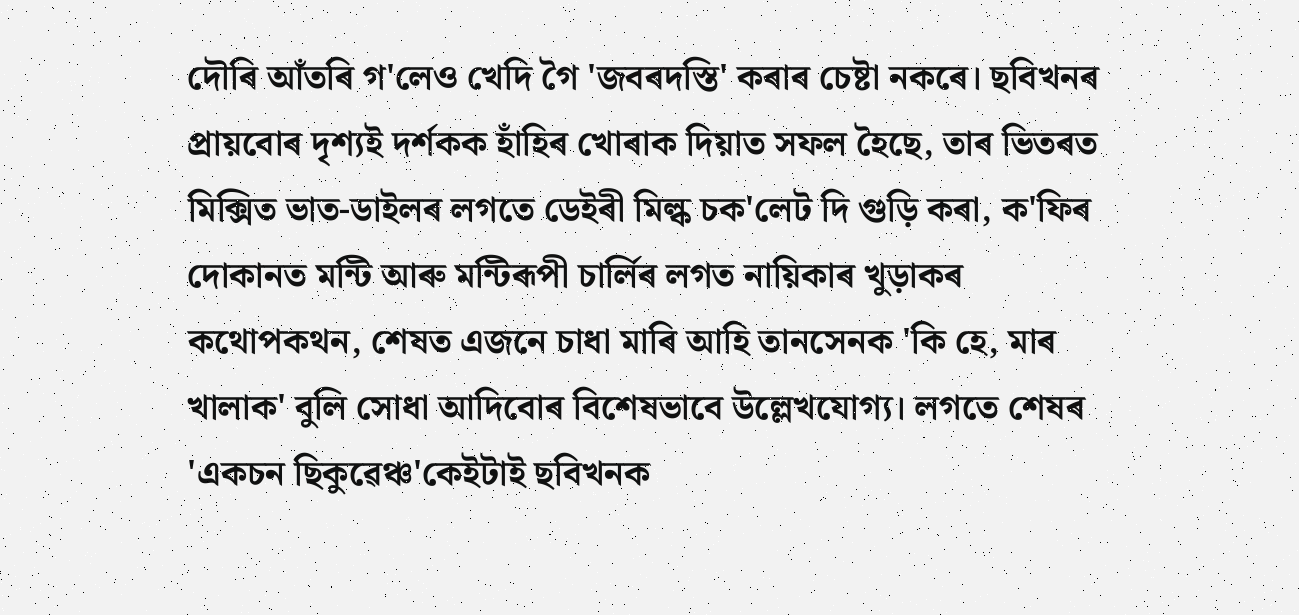দৌৰি আঁতৰি গ'লেও খেদি গৈ 'জবৰদস্তি' কৰাৰ চেষ্টা নকৰে। ছবিখনৰ প্ৰায়বোৰ দৃশ্যই দৰ্শকক হাঁহিৰ খোৰাক দিয়াত সফল হৈছে, তাৰ ভিতৰত মিক্সিত ভাত-ডাইলৰ লগতে ডেইৰী মিল্ক চক'লেট দি গুড়ি কৰা, ক'ফিৰ দোকানত মন্টি আৰু মন্টিৰূপী চাৰ্লিৰ লগত নায়িকাৰ খুড়াকৰ কথোপকথন, শেষত এজনে চাধা মাৰি আহি তানসেনক 'কি হে, মাৰ খালাক' বুলি সোধা আদিবোৰ বিশেষভাবে উল্লেখযোগ্য। লগতে শেষৰ 'একচন ছিকুৱেঞ্চ'কেইটাই ছবিখনক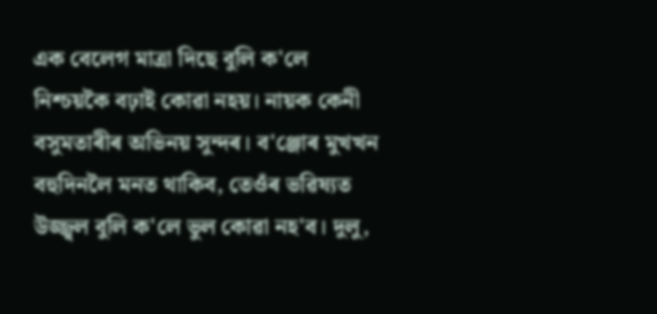এক বেলেগ মাত্ৰা দিছে বুলি ক'লে নিশ্চয়কৈ বঢ়াই কোৱা নহয়। নায়ক কেনী বসুমতাৰীৰ অভিনয় সুন্দৰ। ব'ঞ্জোৰ মুখখন বহুদিনলৈ মনত থাকিব, তেওঁৰ ভৱিষ্যত উজ্জ্বল বুলি ক'লে ভুল কোৱা নহ'ব। দুলু,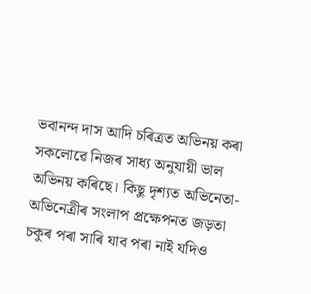ভবানন্দ দাস আদি চৰিত্ৰত অভিনয় কৰা সকলোৱে নিজৰ সাধ্য অনুযায়ী ভাল অভিনয় কৰিছে। কিছু দৃশ্যত অভিনেতা-অভিনেত্ৰীৰ সংলাপ প্ৰক্ষেপনত জড়তা চকুৰ পৰা সাৰি যাব পৰা নাই যদিও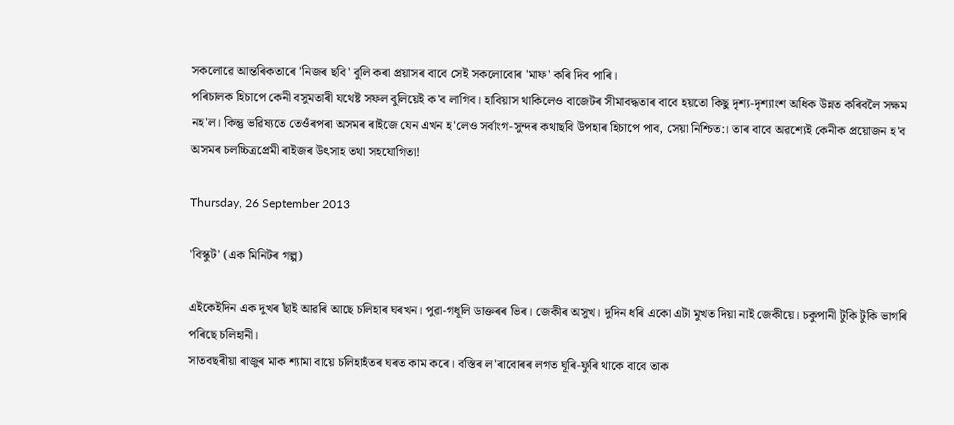সকলোৱে আন্তৰিকতাৰে 'নিজৰ ছবি' বুলি কৰা প্ৰয়াসৰ বাবে সেই সকলোবোৰ 'মাফ' কৰি দিব পাৰি।
পৰিচালক হিচাপে কেনী বসুমতাৰী যথেষ্ট সফল বুলিয়েই ক'ব লাগিব। হাবিয়াস থাকিলেও বাজেটৰ সীমাবদ্ধতাৰ বাবে হয়তো কিছু দৃশ্য-দৃশ্যাংশ অধিক উন্নত কৰিবলৈ সক্ষম নহ'ল। কিন্তু ভৱিষ্যতে তেওঁৰপৰা অসমৰ ৰাইজে যেন এখন হ'লেও সৰ্বাংগ-সুন্দৰ কথাছবি উপহাৰ হিচাপে পাব, সেয়া নিশ্চিত:। তাৰ বাবে অৱশ্যেই কেনীক প্ৰয়োজন হ'ব অসমৰ চলচ্চিত্ৰপ্ৰেমী ৰাইজৰ উৎসাহ তথা সহযোগিতা!

Thursday, 26 September 2013

'বিস্কুট' (এক মিনিটৰ গল্প)

এইকেইদিন এক দুখৰ ছাঁই আৱৰি আছে চলিহাৰ ঘৰখন। পুৱা-গধূলি ডাক্তৰৰ ভিৰ। জেকীৰ অসুখ। দুদিন ধৰি একো এটা মুখত দিয়া নাই জেকীয়ে। চকুপানী টুকি টুকি ভাগৰি পৰিছে চলিহানী।
সাতবছৰীয়া ৰাজুৰ মাক শ্যামা বায়ে চলিহাহঁতৰ ঘৰত কাম কৰে। বস্তিৰ ল'ৰাবোৰৰ লগত ঘূৰি-ফুৰি থাকে বাবে তাক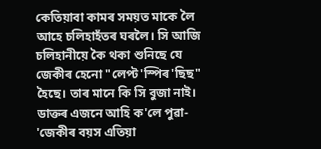কেতিয়াবা কামৰ সময়ত মাকে লৈ আহে চলিহাহঁতৰ ঘৰলৈ। সি আজি চলিহানীয়ে কৈ থকা শুনিছে যে জেকীৰ হেনো "লেপ্ট'স্পিৰ'ছিছ" হৈছে। তাৰ মানে কি সি বুজা নাই। ডাক্তৰ এজনে আহি ক'লে পুৱা- 'জেকীৰ বয়স এতিয়া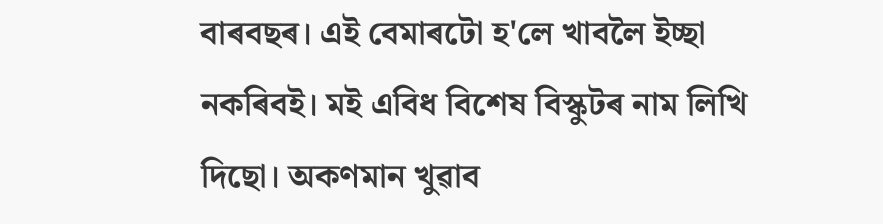বাৰবছৰ। এই বেমাৰটো হ'লে খাবলৈ ইচ্ছা নকৰিবই। মই এবিধ বিশেষ বিস্কুটৰ নাম লিখি দিছো। অকণমান খুৱাব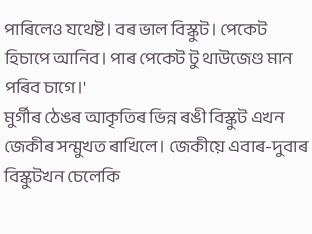পাৰিলেও যথেষ্ট। বৰ ভাল বিস্কুট। পেকেট হিচাপে আনিব। পাৰ পেকেট টু থাউজেণ্ড মান পৰিব চাগে।'
মুৰ্গীৰ ঠেঙৰ আকৃতিৰ ভিন্ন ৰঙী বিস্কুট এখন জেকীৰ সন্মুখত ৰাখিলে। জেকীয়ে এবাৰ-দুবাৰ বিস্কুটখন চেলেকি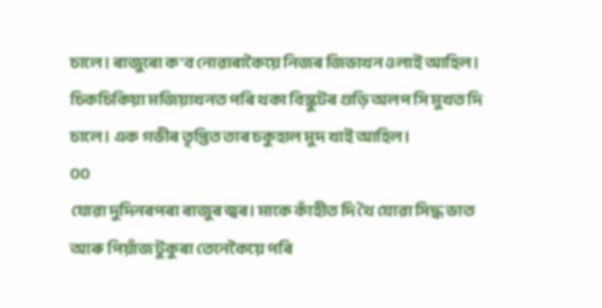চালে। ৰাজুৰো ক'ব নোৱাৰাকৈয়ে নিজৰ জিভাখন ওলাই আহিল। চিকচিকিয়া মজিয়াখনত পৰি থকা বিস্কুটৰ গুড়ি অলপ সি মুখত দি চালে। এক গভীৰ তৃপ্তিত তাৰ চকুহাল মুদ খাই আহিল।
০০
যোৱা দুদিনৰপৰা ৰাজুৰ জ্বৰ। মাকে কাঁহীত দি থৈ যোৱা সিদ্ধ ভাত আৰু পিয়াঁজ টুকুৰা তেনেকৈয়ে পৰি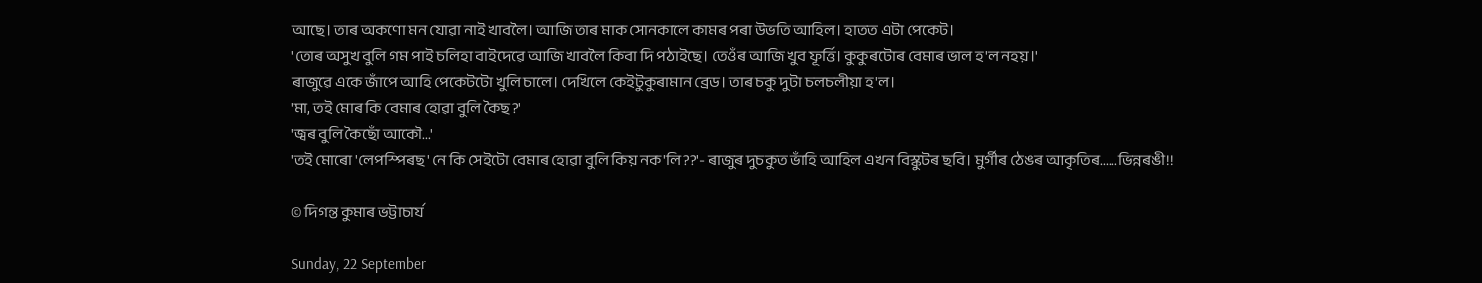আছে। তাৰ অকণো মন যোৱা নাই খাবলৈ। আজি তাৰ মাক সোনকালে কামৰ পৰা উভতি আহিল। হাতত এটা পেকেট।
'তোৰ অসুখ বুলি গম পাই চলিহা বাইদেৱে আজি খাবলৈ কিবা দি পঠাইছে। তেওঁৰ আজি খুব ফূৰ্ত্তি। কুকুৰটোৰ বেমাৰ ভাল হ'ল নহয়।'
ৰাজুৱে একে জাঁপে আহি পেকেটটো খুলি চালে। দেখিলে কেইটুকুৰামান ব্ৰেড। তাৰ চকু দুটা চলচলীয়া হ'ল।
'মা, তই মোৰ কি বেমাৰ হোৱা বুলি কৈছ?'
'জ্বৰ বুলি কৈছোঁ আকৌ...'
'তই মোৰো 'লেপস্পিৰছ' নে কি সেইটো বেমাৰ হোৱা বুলি কিয় নক'লি??'- ৰাজুৰ দুচকুত ভাঁহি আহিল এখন বিস্কুটৰ ছবি। মুৰ্গীৰ ঠেঙৰ আকৃতিৰ......ভিন্নৰঙী!!

© দিগন্ত কুমাৰ ভট্টাচাৰ্য

Sunday, 22 September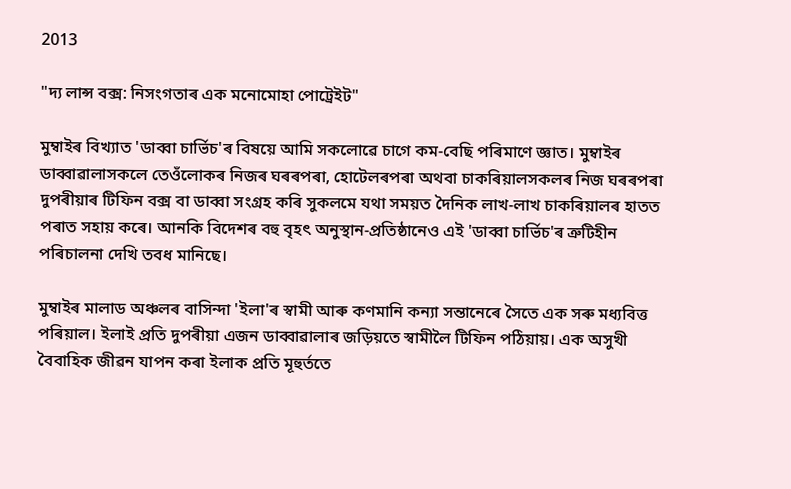2013

"দ্য লান্স বক্স: নিসংগতাৰ এক মনোমোহা পোট্ৰেইট"

মুম্বাইৰ বিখ্যাত 'ডাব্বা চাৰ্ভিচ'ৰ বিষয়ে আমি সকলোৱে চাগে কম-বেছি পৰিমাণে জ্ঞাত। মুম্বাইৰ ডাব্বাৱালাসকলে তেওঁলোকৰ নিজৰ ঘৰৰপৰা, হোটেলৰপৰা অথবা চাকৰিয়ালসকলৰ নিজ ঘৰৰপৰা দুপৰীয়াৰ টিফিন বক্স বা ডাব্বা সংগ্ৰহ কৰি সুকলমে যথা সময়ত দৈনিক লাখ-লাখ চাকৰিয়ালৰ হাতত পৰাত সহায় কৰে। আনকি বিদেশৰ বহু বৃহৎ অনুস্থান-প্ৰতিষ্ঠানেও এই 'ডাব্বা চাৰ্ভিচ'ৰ ত্ৰুটিহীন পৰিচালনা দেখি তবধ মানিছে।

মুম্বাইৰ মালাড অঞ্চলৰ বাসিন্দা 'ইলা'ৰ স্বামী আৰু কণমানি কন্যা সন্তানেৰে সৈতে এক সৰু মধ্যবিত্ত পৰিয়াল। ইলাই প্ৰতি দুপৰীয়া এজন ডাব্বাৱালাৰ জড়িয়তে স্বামীলৈ টিফিন পঠিয়ায়। এক অসুখী বৈবাহিক জীৱন যাপন কৰা ইলাক প্ৰতি মূহুৰ্ততে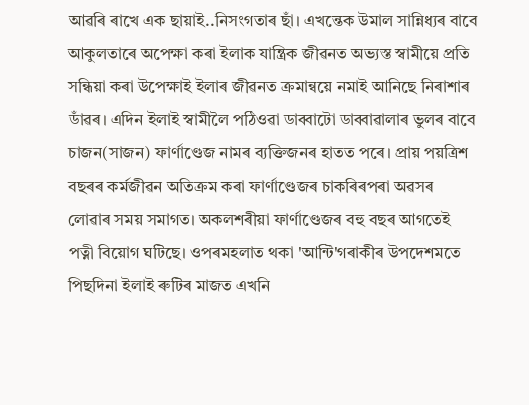আৱৰি ৰাখে এক ছায়াই..নিসংগতাৰ ছাঁ। এখন্তেক উমাল সান্নিধ্যৰ বাবে আকুলতাৰে অপেক্ষা কৰা ইলাক যান্ত্ৰিক জীৱনত অভ্যস্ত স্বামীয়ে প্ৰতি সন্ধিয়া কৰা উপেক্ষাই ইলাৰ জীৱনত ক্ৰমান্বয়ে নমাই আনিছে নিৰাশাৰ ডাঁৱৰ। এদিন ইলাই স্বামীলৈ পঠিওৱা ডাব্বাটো ডাব্বাৱালাৰ ভুলৰ বাবে চাজন(সাজন) ফাৰ্ণাণ্ডেজ নামৰ ব্যক্তিজনৰ হাতত পৰে। প্ৰায় পয়ত্ৰিশ বছৰৰ কৰ্মজীৱন অতিক্ৰম কৰা ফাৰ্ণাণ্ডেজৰ চাকৰিৰপৰা অৱসৰ লোৱাৰ সময় সমাগত। অকলশৰীয়া ফাৰ্ণাণ্ডেজৰ বহু বছৰ আগতেই পত্নী বিয়োগ ঘটিছে। ওপৰমহলাত থকা 'আন্টি'গৰাকীৰ উপদেশমতে পিছদিনা ইলাই ৰুটিৰ মাজত এখনি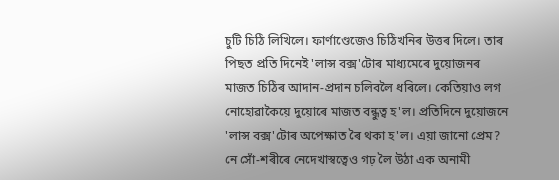চুটি চিঠি লিখিলে। ফাৰ্ণাণ্ডেজেও চিঠিখনিৰ উত্তৰ দিলে। তাৰ পিছত প্ৰতি দিনেই 'লান্স বক্স'টোৰ মাধ্যমেৰে দুয়োজনৰ মাজত চিঠিৰ আদান-প্ৰদান চলিবলৈ ধৰিলে। কেতিয়াও লগ নোহোৱাকৈয়ে দুয়োৰে মাজত বন্ধুত্ব হ'ল। প্ৰতিদিনে দুয়োজনে 'লান্স বক্স'টোৰ অপেক্ষাত ৰৈ থকা হ'ল। এয়া জানো প্ৰেম? নে সোঁ-শৰীৰে নেদেখাস্বত্বেও গঢ় লৈ উঠা এক অনামী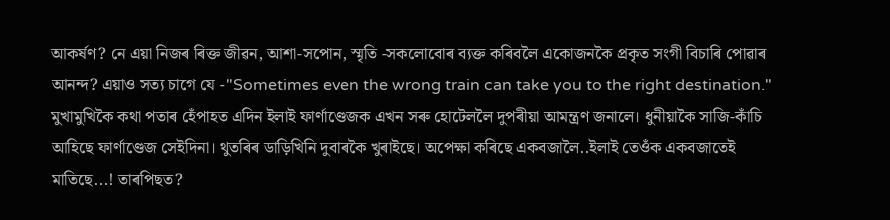আকৰ্ষণ? নে এয়া নিজৰ ৰিক্ত জীৱন, আশা-সপোন, স্মৃতি -সকলোবোৰ ব্যক্ত কৰিবলৈ একোজনকৈ প্ৰকৃত সংগী বিচাৰি পোৱাৰ আনন্দ? এয়াও সত্য চাগে যে -"Sometimes even the wrong train can take you to the right destination."
মুখামুখিকৈ কথা পতাৰ হেঁপাহত এদিন ইলাই ফাৰ্ণাণ্ডেজক এখন সৰু হোটেললৈ দুপৰীয়া আমন্ত্ৰণ জনালে। ধুনীয়াকৈ সাজি-কাঁচি আহিছে ফাৰ্ণাণ্ডেজ সেইদিনা। থুতৰিৰ ডাড়িখিনি দুবাৰকৈ খুৰাইছে। অপেক্ষা কৰিছে একবজালৈ..ইলাই তেওঁক একবজাতেই মাতিছে...! তাৰপিছত?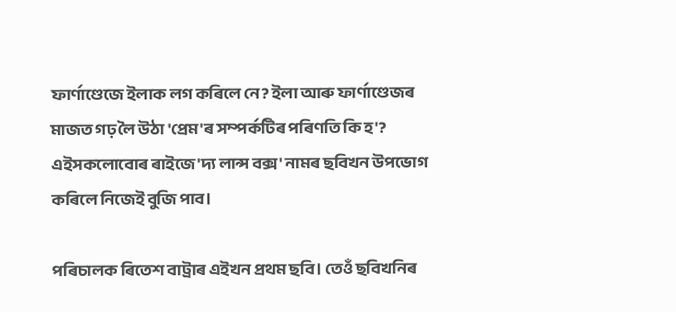ফাৰ্ণাণ্ডেজে ইলাক লগ কৰিলে নে? ইলা আৰু ফাৰ্ণাণ্ডেজৰ মাজত গঢ় লৈ উঠা 'প্ৰেম'ৰ সম্পৰ্কটিৰ পৰিণতি কি হ'? এইসকলোবোৰ ৰাইজে 'দ্য লান্স বক্স' নামৰ ছবিখন উপভোগ কৰিলে নিজেই বুজি পাব।

পৰিচালক ৰিতেশ বাট্ৰাৰ এইখন প্ৰথম ছবি। তেওঁ ছবিখনিৰ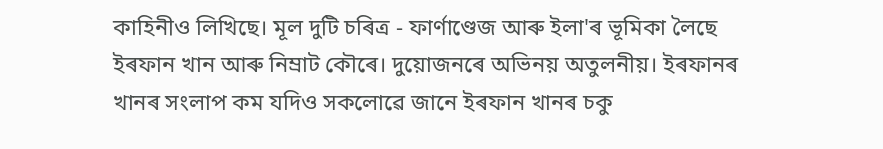কাহিনীও লিখিছে। মূল দুটি চৰিত্ৰ - ফাৰ্ণাণ্ডেজ আৰু ইলা'ৰ ভূমিকা লৈছে ইৰফান খান আৰু নিম্ৰাট কৌৰে। দুয়োজনৰে অভিনয় অতুলনীয়। ইৰফানৰ খানৰ সংলাপ কম যদিও সকলোৱে জানে ইৰফান খানৰ চকু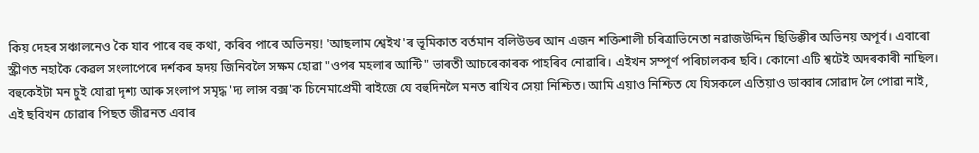কিয় দেহৰ সঞ্চালনেও কৈ যাব পাৰে বহু কথা, কৰিব পাৰে অভিনয়! 'আছলাম শ্বেইখ'ৰ ভূমিকাত বৰ্তমান বলিউডৰ আন এজন শক্তিশালী চৰিত্ৰাভিনেতা নৱাজউদ্দিন ছিডিক্কীৰ অভিনয় অপূৰ্ব। এবাৰো স্ক্ৰীণত নহাকৈ কেৱল সংলাপেৰে দৰ্শকৰ হৃদয় জিনিবলৈ সক্ষম হোৱা "ওপৰ মহলাৰ আন্টি" ভাৰতী আচৰেকাৰক পাহৰিব নোৱাৰি। এইখন সম্পূৰ্ণ পৰিচালকৰ ছবি। কোনো এটি শ্বটেই অদৰকাৰী নাছিল। বহুকেইটা মন চুই যোৱা দৃশ্য আৰু সংলাপ সমৃদ্ধ 'দ্য লান্স বক্স'ক চিনেমাপ্ৰেমী ৰাইজে যে বহুদিনলৈ মনত ৰাখিব সেয়া নিশ্চিত। আমি এয়াও নিশ্চিত যে যিসকলে এতিয়াও ডাব্বাৰ সোৱাদ লৈ পোৱা নাই, এই ছবিখন চোৱাৰ পিছত জীৱনত এবাৰ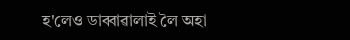হ'লেও ডাব্বাৱালাই লৈ অহা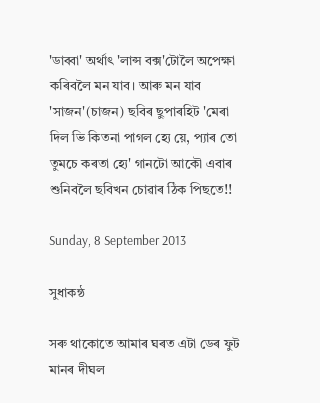'ডাব্বা' অৰ্থাৎ 'লান্স বক্স'টোলৈ অপেক্ষা কৰিবলৈ মন যাব। আৰু মন যাব 'সাজন'(চাজন) ছবিৰ ছুপাৰহিট 'মেৰা দিল ভি কিতনা পাগল হ্যে য়ে, প্যাৰ তো তুমচে কৰতা হ্যে' গানটো আকৌ এবাৰ শুনিবলৈ ছবিখন চোৱাৰ ঠিক পিছতে!!

Sunday, 8 September 2013

সুধাকন্ঠ

সৰু থাকোতে আমাৰ ঘৰত এটা ডেৰ ফুট মানৰ দীঘল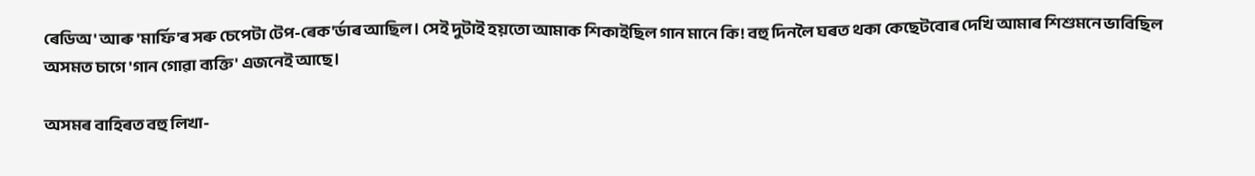ৰেডিঅ' আৰু 'মাৰ্ফি'ৰ সৰু চেপেটা টেপ-ৰেক'ৰ্ডাৰ আছিল। সেই দুটাই হয়তো আমাক শিকাইছিল গান মানে কি! বহু দিনলৈ ঘৰত থকা কেছেটবোৰ দেখি আমাৰ শিশুমনে ভাবিছিল অসমত চাগে 'গান গোৱা ব্যক্তি' এজনেই আছে।

অসমৰ বাহিৰত বহু লিখা-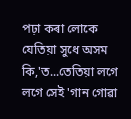পঢ়া কৰা লোকে যেতিয়া সুধে অসম কি,'ত...তেতিয়া লগে লগে সেই 'গান গোৱা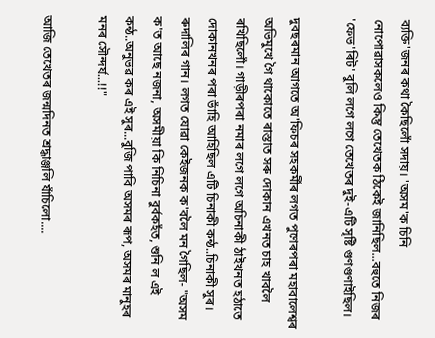ব্যক্তি'জনৰ কথা কৈছিলোঁ সদায়। 'অসম'ক চিনি নোপোৱাসকলেও কিন্তু তেখেতক ঠিকেই জানিছিল...বহুতে নিজৰ 'ফেভ'ৰিট' বুলি লগে লগে তেখেতৰ দুই-এটি সৃষ্টি গুণগুণাইছিল।

দুবছৰমান আগতে অ'ফিচৰ সহকৰ্মীৰ লগত পুণেৰপৰা মহাবালেশ্বৰ অভিমুখে গৈ থাকোতে ৰাস্তাত সৰু দোকান এখনত চাহ খাবলৈ ৰখিছিলোঁ। গাড়ীৰপৰা নমাৰ লগে লগে অচিনাকী ঠাইখনত হঠাতে দোকানখনৰ পৰা ভাঁহি আহিছিল এটি চিনাকী কন্ঠ..চিনাকী সুৰ। ৰুদালিৰ গান। লগত যোৱা কেইজনক ক'বলৈ মন গৈছিল- "অসম ক'ত আছে নজনা, অসমীয়া কি নিচিনা বুৰ্বকহঁত, শুনি ল এই কন্ঠ..অনুভৱ কৰ এই সুৰ...বুজি পাবি অসমৰ ৰূপ, অসমৰ মানুহৰ মনৰ সৌন্দৰ্য...!!"

আজি তেখেতৰ জন্মদিনত শ্ৰদ্ধাঞ্জলি যাঁচিলো....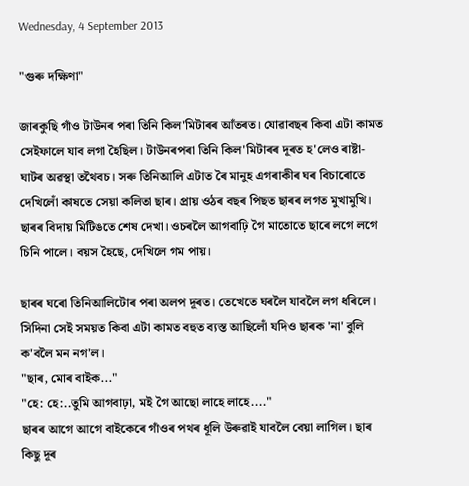Wednesday, 4 September 2013

"গুৰু দক্ষিণা"

জাৰকুছি গাঁও টাউনৰ পৰা তিনি কিল'মিটাৰৰ আঁতৰত। যোৱাবছৰ কিবা এটা কামত সেইফালে যাব লগা হৈছিল। টাউনৰপৰা তিনি কিল'মিটাৰৰ দূৰত হ'লেও ৰাষ্টা-ঘাটৰ অৱস্থা তথৈবচ। সৰু তিনিআলি এটাত ৰৈ মানুহ এগৰাকীৰ ঘৰ বিচাৰোতে দেখিলোঁ কাষতে সেয়া কলিতা ছাৰ। প্ৰায় ওঠৰ বছৰ পিছত ছাৰৰ লগত মুখামুখি। ছাৰৰ বিদায় মিটিঙতে শেষ দেখা। ওচৰলৈ আগবাঢ়ি গৈ মাতোতে ছাৰে লগে লগে চিনি পালে। বয়স হৈছে, দেখিলে গম পায়।

ছাৰৰ ঘৰো তিনিআলিটোৰ পৰা অলপ দূৰত। তেখেতে ঘৰলৈ যাবলৈ লগ ধৰিলে। সিদিনা সেই সময়ত কিবা এটা কামত বহুত ব্যস্ত আছিলোঁ যদিও ছাৰক 'না' বুলি ক'বলৈ মন নগ'ল।
"ছাৰ, মোৰ বাইক..."
"হে: হে:..তুমি আগবাঢ়া, মই গৈ আছো লাহে লাহে...."
ছাৰৰ আগে আগে বাইকেৰে গাঁওৰ পথৰ ধূলি উৰুৱাই যাবলৈ বেয়া লাগিল। ছাৰ কিছু দূৰ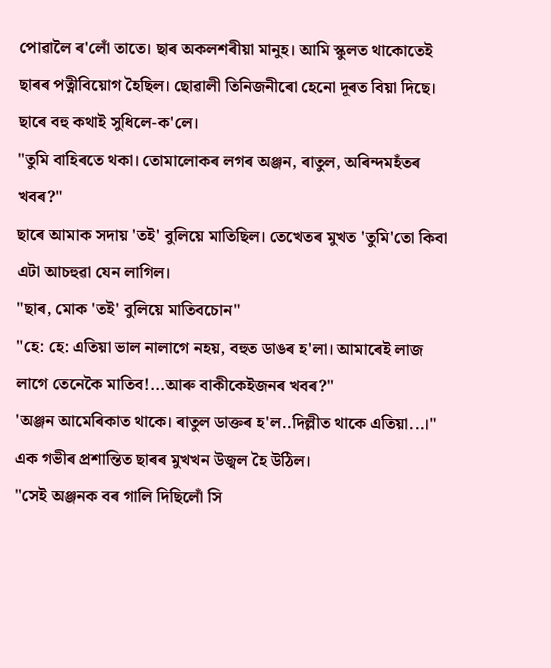পোৱালৈ ৰ'লোঁ তাতে। ছাৰ অকলশৰীয়া মানুহ। আমি স্কুলত থাকোতেই ছাৰৰ পত্নীবিয়োগ হৈছিল। ছোৱালী তিনিজনীৰো হেনো দূৰত বিয়া দিছে। ছাৰে বহু কথাই সুধিলে-ক'লে।
"তুমি বাহিৰতে থকা। তোমালোকৰ লগৰ অঞ্জন, ৰাতুল, অৰিন্দমহঁতৰ খবৰ?"
ছাৰে আমাক সদায় 'তই' বুলিয়ে মাতিছিল। তেখেতৰ মুখত 'তুমি'তো কিবা এটা আচহুৱা যেন লাগিল।
"ছাৰ, মোক 'তই' বুলিয়ে মাতিবচোন"
"হে: হে: এতিয়া ভাল নালাগে নহয়, বহুত ডাঙৰ হ'লা। আমাৰেই লাজ লাগে তেনেকৈ মাতিব!...আৰু বাকীকেইজনৰ খবৰ?"
'অঞ্জন আমেৰিকাত থাকে। ৰাতুল ডাক্তৰ হ'ল..দিল্লীত থাকে এতিয়া...।"
এক গভীৰ প্ৰশান্তিত ছাৰৰ মুখখন উজ্বল হৈ উঠিল।
"সেই অঞ্জনক বৰ গালি দিছিলোঁ সি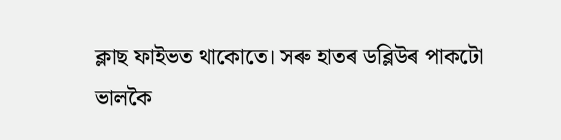ক্লাছ ফাইভত থাকোতে। সৰু হাতৰ ডব্লিউৰ পাকটো ভালকৈ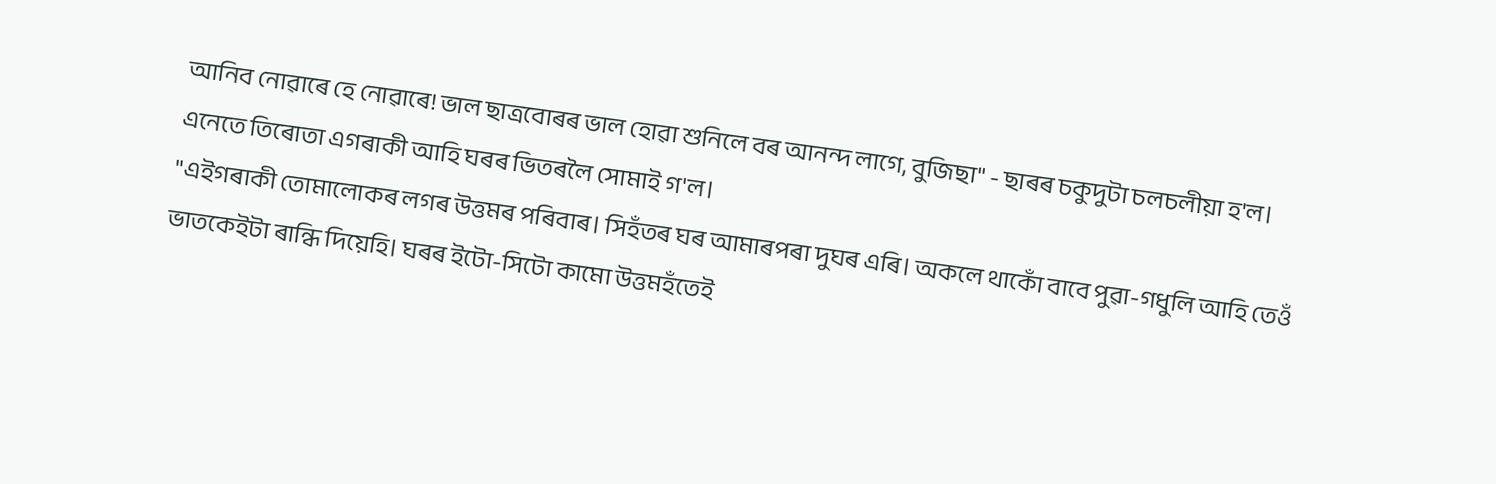আনিব নোৱাৰে হে নোৱাৰে! ভাল ছাত্ৰবোৰৰ ভাল হোৱা শুনিলে বৰ আনন্দ লাগে, বুজিছা" - ছাৰৰ চকুদুটা চলচলীয়া হ'ল।
এনেতে তিৰোতা এগৰাকী আহি ঘৰৰ ভিতৰলৈ সোমাই গ'ল।
"এইগৰাকী তোমালোকৰ লগৰ উত্তমৰ পৰিবাৰ। সিহঁতৰ ঘৰ আমাৰপৰা দুঘৰ এৰি। অকলে থাকোঁ বাবে পুৱা-গধুলি আহি তেওঁ ভাতকেইটা ৰান্ধি দিয়েহি। ঘৰৰ ইটো-সিটো কামো উত্তমহঁতেই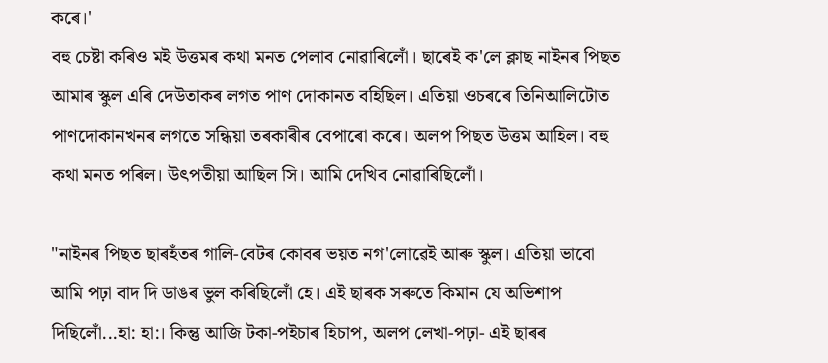কৰে।'
বহু চেষ্টা কৰিও মই উত্তমৰ কথা মনত পেলাব নোৱাৰিলোঁ। ছাৰেই ক'লে ক্লাছ নাইনৰ পিছত আমাৰ স্কুল এৰি দেউতাকৰ লগত পাণ দোকানত বহিছিল। এতিয়া ওচৰৰে তিনিআলিটোত পাণদোকানখনৰ লগতে সন্ধিয়া তৰকাৰীৰ বেপাৰো কৰে। অলপ পিছত উত্তম আহিল। বহু কথা মনত পৰিল। উৎপতীয়া আছিল সি। আমি দেখিব নোৱাৰিছিলোঁ।

"নাইনৰ পিছত ছাৰহঁতৰ গালি-বেটৰ কোবৰ ভয়ত নগ'লোৱেই আৰু স্কুল। এতিয়া ভাবো আমি পঢ়া বাদ দি ডাঙৰ ভুল কৰিছিলোঁ হে। এই ছাৰক সৰুতে কিমান যে অভিশাপ দিছিলোঁ...হা: হা:। কিন্তু আজি টকা-পইচাৰ হিচাপ, অলপ লেখা-পঢ়া- এই ছাৰৰ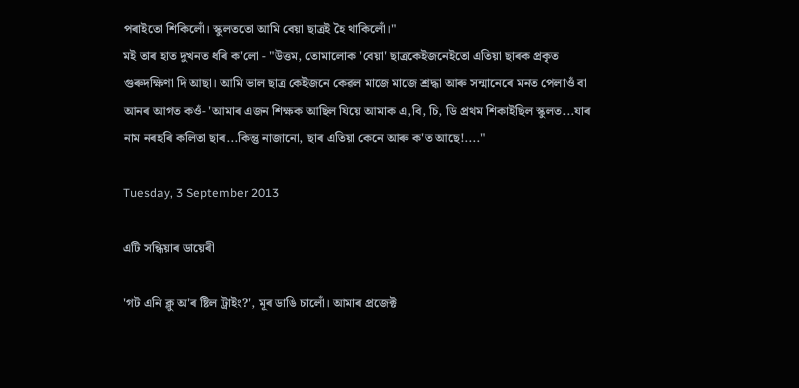পৰাইতো শিকিলোঁ। স্কুলততো আমি বেয়া ছাত্ৰই হৈ থাকিলোঁ।"
মই তাৰ হাত দুখনত ধৰি ক'লো - "উত্তম, তোমালোক 'বেয়া' ছাত্ৰকেইজনেইতো এতিয়া ছাৰক প্ৰকৃত গুৰুদক্ষিণা দি আছা। আমি ভাল ছাত্ৰ কেইজনে কেৱল মাজে মাজে শ্ৰদ্ধা আৰু সন্মানেৰে মনত পেলাওঁ বা আনৰ আগত কওঁ- 'আমাৰ এজন শিক্ষক আছিল যিয়ে আমাক এ,বি, চি, ডি প্ৰথম শিকাইছিল স্কুলত...যাৰ নাম নৰহৰি কলিতা ছাৰ...কিন্তু নাজানো, ছাৰ এতিয়া কেনে আৰু ক'ত আছে!...."

Tuesday, 3 September 2013

এটি সন্ধিয়াৰ ডায়েৰী

'গট এনি ক্লু অ'ৰ ষ্টিল ট্ৰাইং?', মূৰ ডাঙি চালোঁ। আমাৰ প্ৰজেক্ট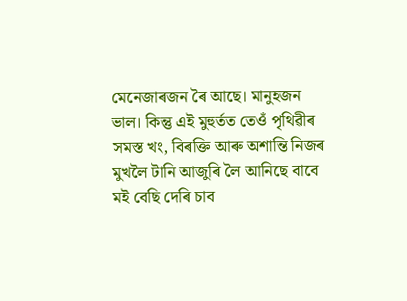মেনেজাৰজন ৰৈ আছে। মানুহজন ভাল। কিন্তু এই মুহুৰ্তত তেওঁ পৃথিৱীৰ সমস্ত খং, বিৰক্তি আৰু অশান্তি নিজৰ মুখলৈ টানি আজুৰি লৈ আনিছে বাবে মই বেছি দেৰি চাব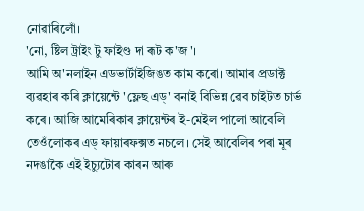নোৱাৰিলোঁ।
'নো, ষ্টিল ট্ৰাইং টু ফাইণ্ড দা ৰূট ক'জ'।
আমি অ'নলাইন এডভাৰ্টাইজিঙত কাম কৰো। আমাৰ প্ৰডাক্ট ব্যৱহাৰ কৰি ক্লায়েন্টে 'ফ্লেছ এড্' বনাই বিভিন্ন ৱেব চাইটত চাৰ্ভ কৰে। আজি আমেৰিকাৰ ক্লায়েন্টৰ ই-মেইল পালো আবেলি তেওঁলোকৰ এড্ ফায়াৰফক্সত নচলে। সেই আবেলিৰ পৰা মূৰ নদঙাকৈ এই ইচ্যুটোৰ কাৰন আৰু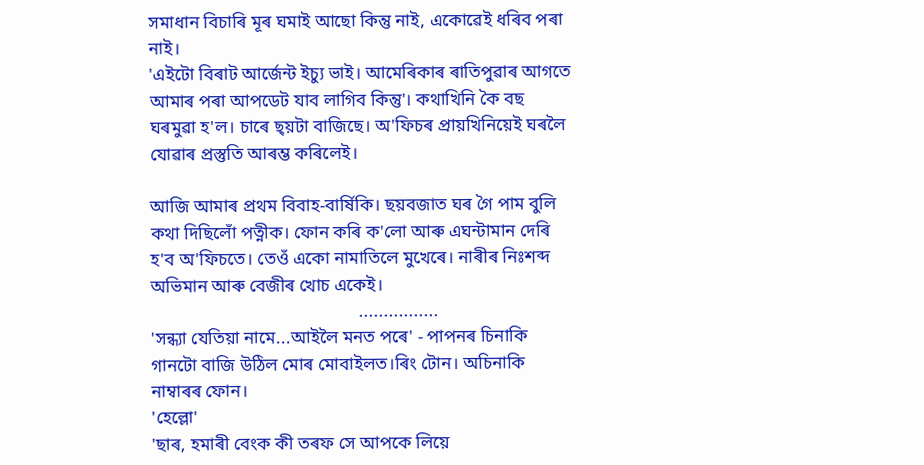সমাধান বিচাৰি মূৰ ঘমাই আছো কিন্তু নাই, একোৱেই ধৰিব পৰা নাই।
'এইটো বিৰাট আৰ্জেন্ট ইচ্যু ভাই। আমেৰিকাৰ ৰাতিপুৱাৰ আগতে আমাৰ পৰা আপডেট যাব লাগিব কিন্তু'। কথাখিনি কৈ বছ ঘৰমুৱা হ'ল। চাৰে ছ্য়টা বাজিছে। অ'ফিচৰ প্ৰায়খিনিয়েই ঘৰলৈ যোৱাৰ প্ৰস্তুতি আৰম্ভ কৰিলেই।

আজি আমাৰ প্ৰথম বিবাহ-বাৰ্ষিকি। ছয়বজাত ঘৰ গৈ পাম বুলি কথা দিছিলোঁ পত্নীক। ফোন কৰি ক'লো আৰু এঘন্টামান দেৰি হ'ব অ'ফিচতে। তেওঁ একো নামাতিলে মুখেৰে। নাৰীৰ নিঃশব্দ অভিমান আৰু বেজীৰ খোচ একেই।
                                               ................
'সন্ধ্যা যেতিয়া নামে...আইলৈ মনত পৰে' - পাপনৰ চিনাকি গানটো বাজি উঠিল মোৰ মোবাইলত।ৰিং টোন। অচিনাকি নাম্বাৰৰ ফোন।
'হেল্লো'
'ছাৰ, হমাৰী বেংক কী তৰফ সে আপকে লিয়ে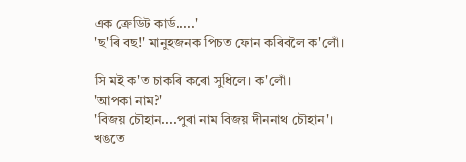এক ক্ৰেডিট কাৰ্ড.....'
'ছ'ৰি বছ!' মানুহজনক পিচত ফোন কৰিবলৈ ক'লোঁ।

সি মই ক'ত চাকৰি কৰো সুধিলে। ক'লোঁ।
'আপকা নাম?'
'বিজয় চৌহান....পুৰা নাম বিজয় দীননাথ চৌহান'। খঙতে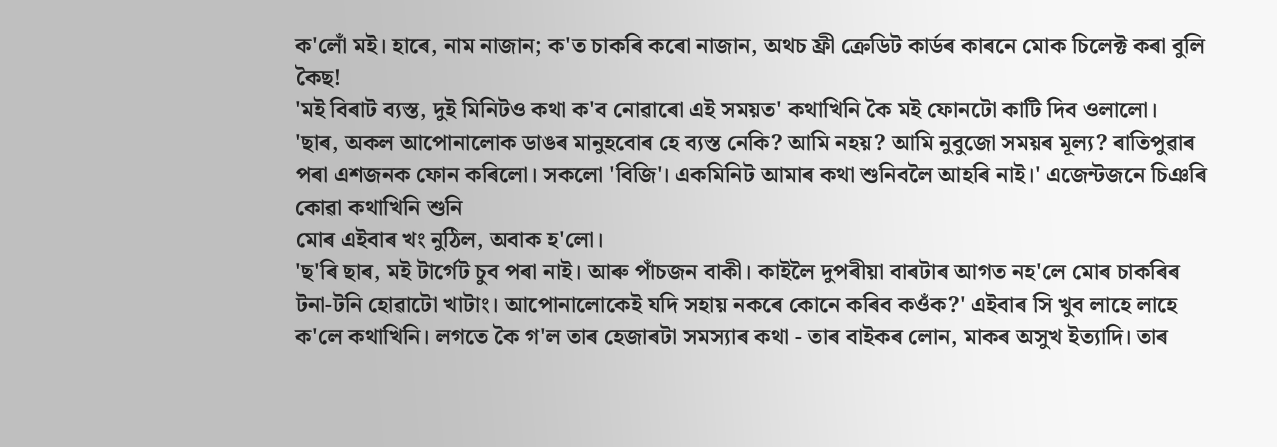ক'লোঁ মই। হাৰে, নাম নাজান; ক'ত চাকৰি কৰো নাজান, অথচ ফ্ৰী ক্ৰেডিট কাৰ্ডৰ কাৰনে মোক চিলেক্ট কৰা বুলি কৈছ!
'মই বিৰাট ব্যস্ত, দুই মিনিটও কথা ক'ব নোৱাৰো এই সময়ত' কথাখিনি কৈ মই ফোনটো কাটি দিব ওলালো।
'ছাৰ, অকল আপোনালোক ডাঙৰ মানুহবোৰ হে ব্যস্ত নেকি? আমি নহয়? আমি নুবুজো সময়ৰ মূল্য? ৰাতিপুৱাৰ পৰা এশজনক ফোন কৰিলো। সকলো 'বিজি'। একমিনিট আমাৰ কথা শুনিবলৈ আহৰি নাই।' এজেন্টজনে চিঞৰি কোৱা কথাখিনি শুনি
মোৰ এইবাৰ খং নুঠিল, অবাক হ'লো।
'ছ'ৰি ছাৰ, মই টাৰ্গেট চুব পৰা নাই। আৰু পাঁচজন বাকী। কাইলৈ দুপৰীয়া বাৰটাৰ আগত নহ'লে মোৰ চাকৰিৰ টনা-টনি হোৱাটো খাটাং। আপোনালোকেই যদি সহায় নকৰে কোনে কৰিব কওঁক?' এইবাৰ সি খুব লাহে লাহে ক'লে কথাখিনি। লগতে কৈ গ'ল তাৰ হেজাৰটা সমস্যাৰ কথা - তাৰ বাইকৰ লোন, মাকৰ অসুখ ইত্যাদি। তাৰ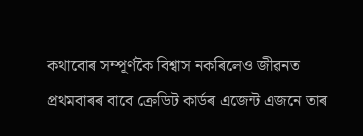কথাবোৰ সম্পূৰ্ণকৈ বিশ্বাস নকৰিলেও জীৱনত প্ৰথমবাৰৰ বাবে ক্ৰেডিট কাৰ্ডৰ এজেন্ট এজনে তাৰ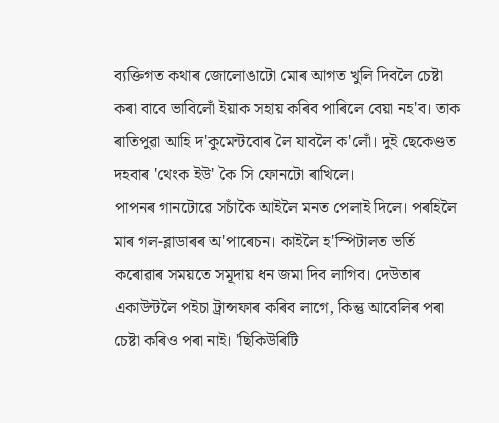ব্যক্তিগত কথাৰ জোলোঙাটো মোৰ আগত খুলি দিবলৈ চেষ্টা কৰা বাবে ভাবিলোঁ ইয়াক সহায় কৰিব পাৰিলে বেয়া নহ'ব। তাক ৰাতিপুৱা আহি দ'কুমেন্টবোৰ লৈ যাবলৈ ক'লোঁ। দুই ছেকেণ্ডত দহবাৰ 'থেংক ইউ' কৈ সি ফোনটো ৰাখিলে।
পাপনৰ গানটোৱে সচাঁকৈ আইলৈ মনত পেলাই দিলে। পৰহিলৈ মাৰ গল-ব্লাডাৰৰ অ'পাৰেচন। কাইলৈ হ'স্পিটালত ভৰ্তি কৰোৱাৰ সময়তে সমূদায় ধন জমা দিব লাগিব। দেউতাৰ একাউন্টলৈ পইচা ট্ৰান্সফাৰ কৰিব লাগে, কিন্তু আবেলিৰ পৰা চেষ্টা কৰিও পৰা নাই। 'ছিকিউৰিটি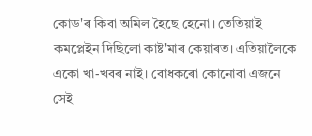কোড'ৰ কিবা অমিল হৈছে হেনো। তেতিয়াই কমপ্লেইন দিছিলো কাষ্ট'মাৰ কেয়াৰত। এতিয়ালৈকে একো খা-খবৰ নাই। বোধকৰো কোনোবা এজনে সেই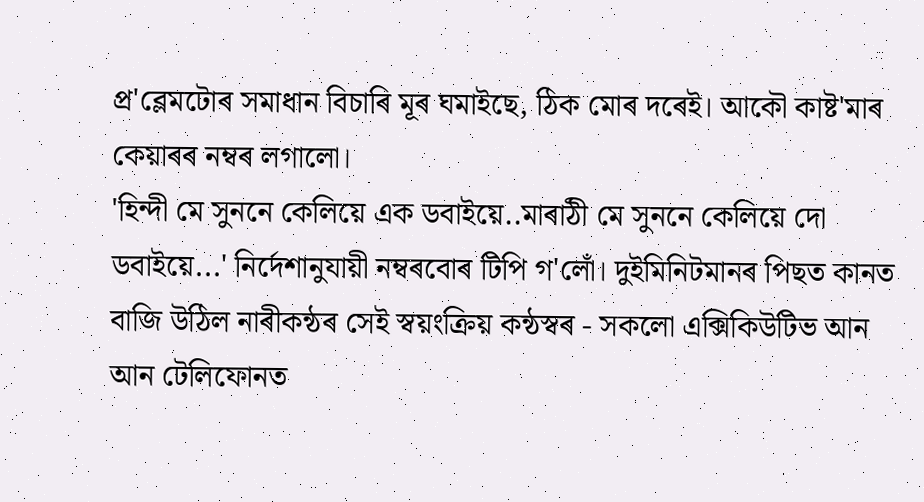প্ৰ'ব্লেমটোৰ সমাধান বিচাৰি মূৰ ঘমাইছে, ঠিক মোৰ দৰেই। আকৌ কাষ্ট'মাৰ কেয়াৰৰ নম্বৰ লগালো।
'হিন্দী মে সুননে কেলিয়ে এক ডবাইয়ে..মাৰাঠী মে সুননে কেলিয়ে দো ডবাইয়ে...' নিৰ্দেশানুযায়ী নম্বৰবোৰ টিপি গ'লোঁ। দুইমিনিটমানৰ পিছত কানত বাজি উঠিল নাৰীকন্ঠৰ সেই স্বয়ংক্ৰিয় কন্ঠস্বৰ - সকলো এক্সিকিউটিভ আন আন টেলিফোনত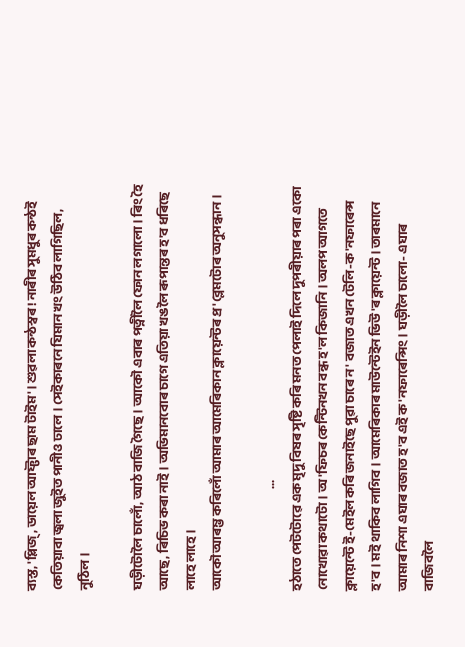ব্যস্ত, 'প্লিজ্, ডায়েল আফ্টাৰ ছাম টাইম'। শুৱলা কন্ঠস্বৰ! নাৰীৰ সুমধুৰ কন্ঠই কেতিয়াবা জ্বলা জুইত পানীও ঢালে। সেইকাৰনে যিমান খং উঠিব লাগিছিল, নুঠিল।

ঘড়ীটোলৈ চালোঁ, আঠ বাজি গৈছে। আকৌ এবাৰ পত্নীলৈ ফোন লগালো। ৰিং হৈ আছে, ৰিচিভ কৰা নাই। অভিমানবোৰ চাগে এতিয়া খঙলৈ ৰূপান্তৰ হ'ব ধৰিছে লাহে লাহে।
আকৌ আৰম্ভ কৰিলোঁ আমাৰ আমেৰিকান ক্লায়েন্টৰ প্ৰ'ব্লেমটোৰ অনুসন্ধান।

                                                ...
হঠাতে পেটটোৱে এক মৃদু বিষৰ সৃষ্টি কৰি মনত পেলাই দিলে দুপৰীয়াৰ পৰা একো নোখোৱা কথাটো। অ'ফিচৰ কেন্টিনখন বন্ধ হ'ল কিজানি। অলপ আগতে ক্লায়েন্টে ই-মেইল কৰি জনাইছে পুৱা চাৰে ন' বজাত এখন টেলি-ক'নফাৰেন্স হ'ব। মই থাকিব লাগিব। আমেৰিকাৰ মাউন্টেইন ভিউ'ৰ ক্লায়েন্ট। তাৰমানে আমাৰ নিশা এঘাৰ বজাত হ'ব এই ক'নফাৰেন্সিং। ঘড়ীলৈ চালো- এঘাৰ বাজিবলৈ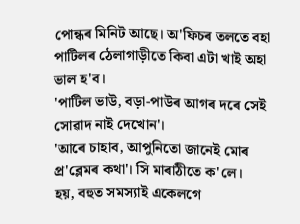পোন্ধৰ মিনিট আছে। অ'ফিচৰ তলতে বহা পাটিলৰ ঠেলাগাড়ীতে কিবা এটা খাই অহা ভাল হ'ব।
'পাটিল ভাউ, বড়া-পাউৰ আগৰ দৰে সেই সোৱাদ নাই দেখোন'।
'আৰে চাহাব, আপুনিতো জানেই মোৰ প্ৰ'ব্লেমৰ কথা'। সি মাৰাঠীতে ক'লে।
হয়, বহুত সমস্যাই একেলগে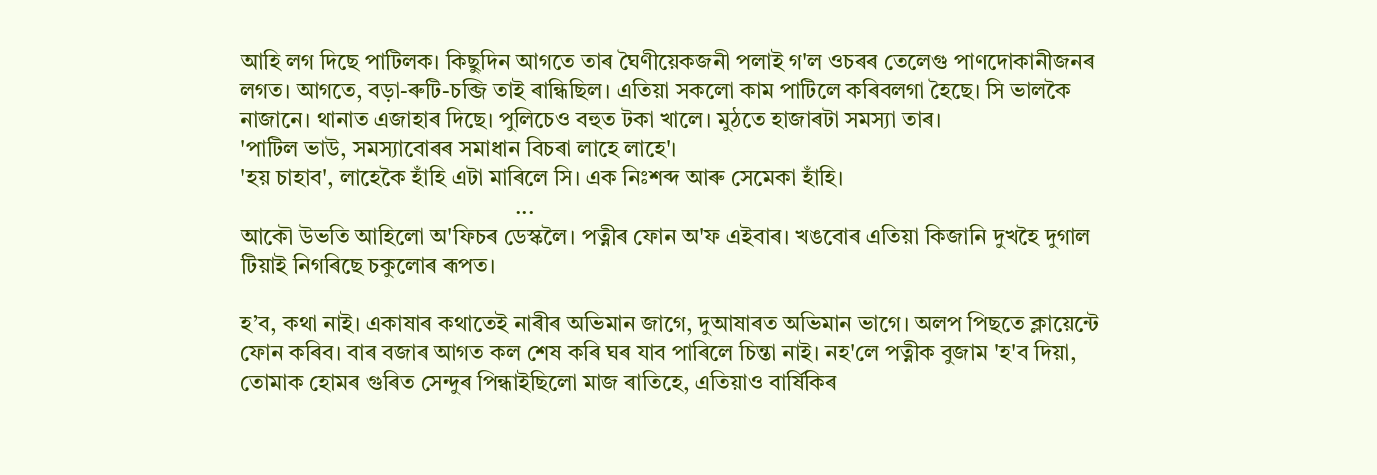আহি লগ দিছে পাটিলক। কিছুদিন আগতে তাৰ ঘৈণীয়েকজনী পলাই গ'ল ওচৰৰ তেলেগু পাণদোকানীজনৰ লগত। আগতে, বড়া-ৰুটি-চব্জি তাই ৰান্ধিছিল। এতিয়া সকলো কাম পাটিলে কৰিবলগা হৈছে। সি ভালকৈ নাজানে। থানাত এজাহাৰ দিছে। পুলিচেও বহুত টকা খালে। মুঠতে হাজাৰটা সমস্যা তাৰ।
'পাটিল ভাউ, সমস্যাবোৰৰ সমাধান বিচৰা লাহে লাহে'।
'হয় চাহাব', লাহেকৈ হাঁহি এটা মাৰিলে সি। এক নিঃশব্দ আৰু সেমেকা হাঁহি।
                                                ...
আকৌ উভতি আহিলো অ'ফিচৰ ডেস্কলৈ। পত্নীৰ ফোন অ'ফ এইবাৰ। খঙবোৰ এতিয়া কিজানি দুখহৈ দুগাল টিয়াই নিগৰিছে চকুলোৰ ৰূপত।

হ’ব, কথা নাই। একাষাৰ কথাতেই নাৰীৰ অভিমান জাগে, দুআষাৰত অভিমান ভাগে। অলপ পিছতে ক্লায়েন্টে ফোন কৰিব। বাৰ বজাৰ আগত কল শেষ কৰি ঘৰ যাব পাৰিলে চিন্তা নাই। নহ'লে পত্নীক বুজাম 'হ'ব দিয়া, তোমাক হোমৰ গুৰিত সেন্দুৰ পিন্ধাইছিলো মাজ ৰাতিহে, এতিয়াও বাৰ্ষিকিৰ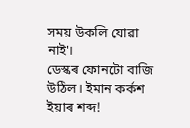সময় উকলি যোৱা নাই'।
ডেস্কৰ ফোনটো বাজি উঠিল। ইমান কৰ্কশ ইয়াৰ শব্দ!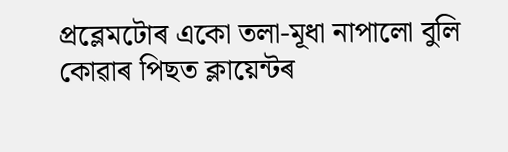প্ৰব্লেমটোৰ একো তলা-মূধা নাপালো বুলি কোৱাৰ পিছত ক্লায়েন্টৰ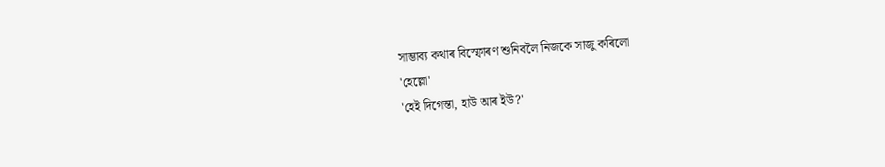সাম্ভাব্য কথাৰ বিস্ফোৰণ শুনিবলৈ নিজকে সাজু কৰিলো
'হেল্লো'
'হেই দিগেন্তা, হাউ আৰ ইউ?'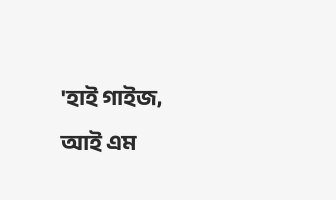'হাই গাইজ, আই এম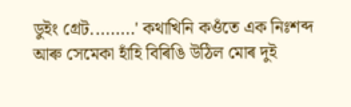ডুইং গ্ৰেট.........' কথাখিনি কওঁতে এক নিঃশব্দ আৰু সেমেকা হাঁহি বিৰিঙি উঠিল মোৰ দুই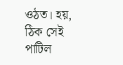ওঠত। হয়, ঠিক সেই পাটিল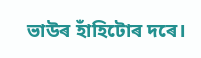ভাউৰ হাঁহিটোৰ দৰে।